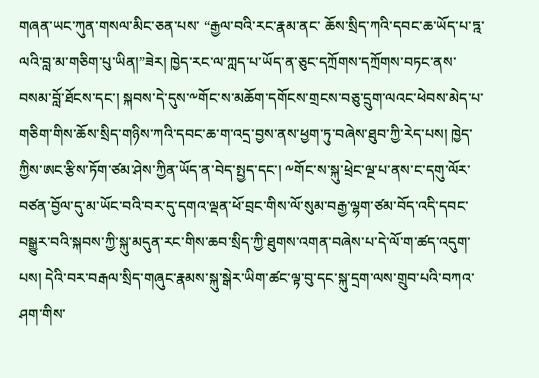གཞན་ཡང་ཀུན་གསལ་མིང་ཅན་པས་ “རྒྱལ་བའི་རང་རྣམ་ནང་ ཆོས་སྲིད་ཀའི་དབང་ཆ་ཡོད་པ་ཏྰ་ལའི་བླ་མ་གཅིག་པུ་ཡིན།”ཟེར། ཁྱེད་རང་ལ་ཀླད་པ་ཡོད་ན་ཅུང་དཀྲོགས་དཀྲོགས་བཏང་ནས་བསམ་བློ་ཐོངས་དང་། སྐབས་དེ་དུས་༸གོང་ས་མཆོག་དགོངས་གྲངས་བཅུ་དྲུག་ལའང་ཕེབས་མེད་པ་གཅིག་གིས་ཆོས་སྲིད་གཉིས་ཀའི་དབང་ཆ་ག་འདྲ་བྱས་ནས་ཕྱག་ཏུ་བཞེས་ཐུབ་ཀྱི་རེད་པས། ཁྱེད་ཀྱིས་ཨང་རྩིས་ཏོག་ཙམ་ཤེས་ཀྱིན་ཡོད་ན་བེད་སྤྱད་དང་། ༸གོང་ས་སྐུ་ཕྲེང་ལྔ་པ་ནས་ང་དགུ་ལོར་བཙན་བྱོལ་དུ་མ་ཡོང་བའི་བར་དུ་དགའ་ལྡན་ཕོ་བྲང་གིས་ལོ་སུམ་བརྒྱ་ལྷག་ཙམ་བོད་འདི་དབང་བསྒྱུར་བའི་སྐབས་ཀྱི་སྐུ་མདུན་རང་གིས་ཆབ་སྲིད་ཀྱི་ཐུགས་འགན་བཞེས་པ་དེ་ལོ་ག་ཚད་འདུག་པས། དེའི་བར་བརྒལ་སྲིད་གཞུང་རྣམས་སྐུ་སྒེར་ཡིག་ཚང་ལྟ་བུ་དང་སྐུ་དྲག་ལས་གྲུབ་པའི་བཀའ་ཤག་གིས་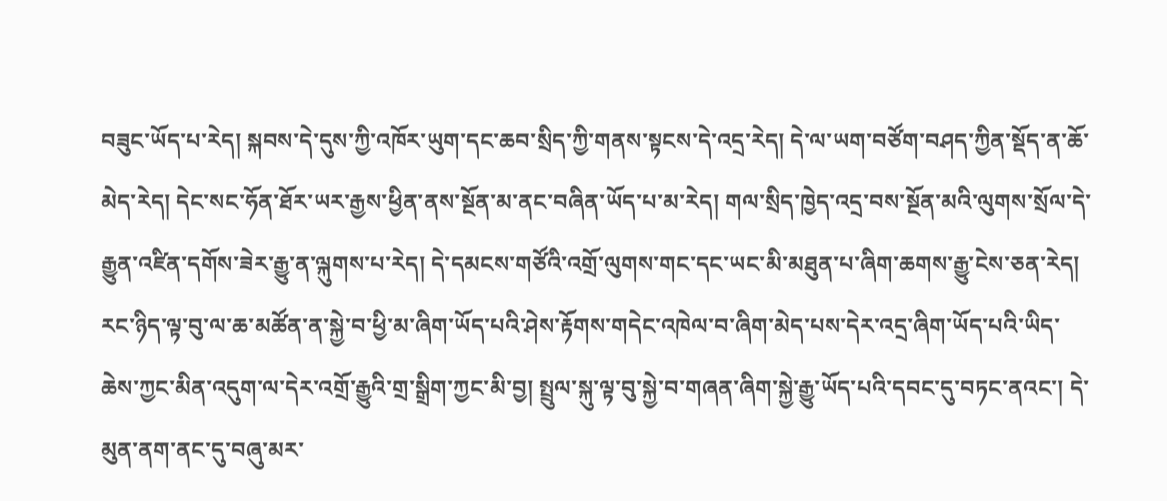བཟུང་ཡོད་པ་རེད། སྐབས་དེ་དུས་ཀྱི་འཁོར་ཡུག་དང་ཆབ་སྲིད་ཀྱི་གནས་སྟངས་དེ་འདྲ་རེད། དེ་ལ་ཡག་བཙོག་བཤད་ཀྱིན་སྡོད་ན་ཆོ་མེད་རེད། དེང་སང་ཧོན་ཐོར་ཡར་རྒྱས་ཕྱིན་ནས་སྔོན་མ་ནང་བཞིན་ཡོད་པ་མ་རེད། གལ་སྲིད་ཁྱེད་འདྲ་བས་སྔོན་མའི་ལུགས་སྲོལ་དེ་རྒྱུན་འཛིན་དགོས་ཟེར་རྒྱུ་ན་ལྐུགས་པ་རེད། དེ་དམངས་གཙོའི་འགྲོ་ལུགས་གང་དང་ཡང་མི་མཐུན་པ་ཞིག་ཆགས་རྒྱུ་ངེས་ཅན་རེད།
རང་ཉིད་ལྟ་བུ་ལ་ཆ་མཚོན་ན་སྐྱེ་བ་ཕྱི་མ་ཞིག་ཡོད་པའི་ཤེས་རྟོགས་གདེང་འཁེལ་བ་ཞིག་མེད་པས་དེར་འདྲ་ཞིག་ཡོད་པའི་ཡིད་ཆེས་ཀྱང་མིན་འདུག་ལ་དེར་འགྲོ་རྒྱུའི་གྲ་སྒྲིག་ཀྱང་མི་བྱ། སྤྲུལ་སྐུ་ལྟ་བུ་སྐྱེ་བ་གཞན་ཞིག་སྐྱེ་རྒྱུ་ཡོད་པའི་དབང་དུ་བཏང་ནའང་། དེ་མུན་ནག་ནང་དུ་བཞུ་མར་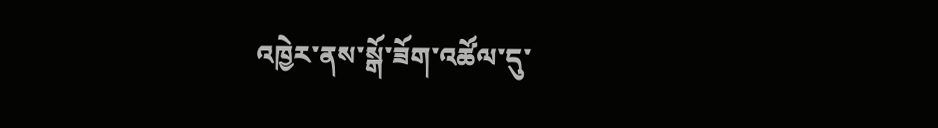འཁྱེར་ནས་སྒོ་ཟོག་འཚོལ་དུ་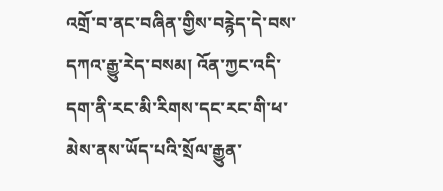འགྲོ་བ་ནང་བཞིན་གྱིས་བརྙེད་དེ་བས་དཀའ་རྒྱུ་རེད་བསམ། འོན་ཀྱང་འདི་དག་ནི་རང་མི་རིགས་དང་རང་གི་ཕ་མེས་ནས་ཡོད་པའི་སྲོལ་རྒྱུན་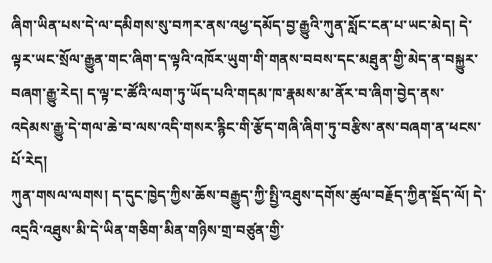ཞིག་ཡིན་པས་དེ་ལ་དམིགས་སུ་བཀར་ནས་འཕྱ་དམོད་བྱ་རྒྱུའི་ཀུན་སློང་ངན་པ་ཡང་མེད། དེ་ལྟར་ཡང་སྲོལ་རྒྱུན་གང་ཞིག་ད་ལྟའི་འཁོར་ཡུག་གི་གནས་བབས་དང་མཐུན་གྱི་མེད་ན་བསྐྱུར་བཞག་རྒྱུ་རེད། ད་ལྟ་ང་ཚོའི་ལག་ཏུ་ཡོད་པའི་གདམ་ཁ་རྣམས་མ་ནོར་བ་ཞིག་བྱེད་ནས་འདེམས་རྒྱུ་དེ་གལ་ཆེ་བ་ལས་འདི་གསར་རྙིང་གི་རྩོད་གཞི་ཞིག་ཏུ་བརྩིས་ནས་བཞག་ན་ཕངས་པོ་རེད།
ཀུན་གསལ་ལགས། ད་དུང་ཁྱེད་ཀྱིས་ཆོས་བརྒྱུད་ཀྱི་སྤྱི་འཐུས་དགོས་ཚུལ་བརྗོད་ཀྱིན་སྡོད་ལོ། དེ་འདྲའི་འཐུས་མི་དེ་ཡིན་གཅིག་མིན་གཉིས་གྲ་བཙུན་གྱི་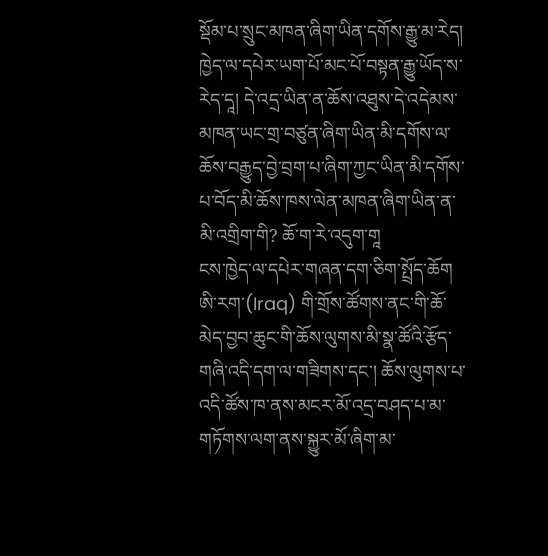སྡོམ་པ་སྲུང་མཁན་ཞིག་ཡིན་དགོས་རྒྱུ་མ་རེད། ཁྱེད་ལ་དཔེར་ཡག་པོ་མང་པོ་བསྟན་རྒྱུ་ཡོད་ས་རེད་དཱ། དེ་འདྲ་ཡིན་ན་ཆོས་འཐུས་དེ་འདེམས་མཁན་ཡང་གྲ་བཙུན་ཞིག་ཡིན་མི་དགོས་ལ་ཆོས་བརྒྱུད་བྱེ་བྲག་པ་ཞིག་ཀྱང་ཡིན་མི་དགོས་པ་བོད་མི་ཆོས་ཁས་ལེན་མཁན་ཞིག་ཡིན་ན་མི་འགྲིག་གི? ཆོ་ག་རེ་འདུག་གཱ
ངས་ཁྱེད་ལ་དཔེར་གཞན་དག་ཅིག་སྤྲོད་ཆོག ཨི་རག་(Iraq) གི་གྲོས་ཚོགས་ནང་གི་ཆོ་མེད་བྱབ་ཆུང་གི་ཆོས་ལུགས་མི་སྣ་ཚོའི་རྩོད་གཞི་འདི་དག་ལ་གཟིགས་དང་། ཆོས་ལུགས་པ་འདི་ཚོས་ཁ་ནས་མངར་མོ་འདྲ་བཤད་པ་མ་གཏོགས་ལག་ནས་སྐྱུར་མོ་ཞིག་མ་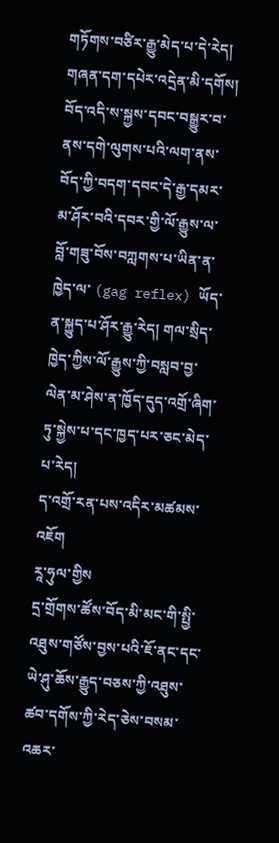གཏོགས་བཙིར་རྒྱུ་མེད་པ་དེ་རེད། གཞན་དག་དཔེར་འདྲེན་མི་དགོས། བོད་འདི་ས་སྐྱས་དབང་བསྒྱུར་བ་ནས་དགེ་ལུགས་པའི་ལག་ནས་བོད་ཀྱི་བདག་དབང་དེ་རྒྱ་དམར་མ་ཤོར་བའི་དབར་གྱི་ལོ་རྒྱུས་ལ་བློ་གཟུ་བོས་བཀླགས་པ་ཡིན་ན་ཁྱེད་ལ་ (gag reflex) ཡོད་ན་སྐྱུད་པ་ཤོར་རྒྱུ་རེད། གལ་སྲིད་ཁྱེད་ཀྱིས་ལོ་རྒྱུས་ཀྱི་བསླབ་བྱ་ལེན་མ་ཤེས་ན་ཁྱོད་དུད་འགྲོ་ཞིག་ཏུ་སྐྱེས་པ་དང་ཁྱད་པར་ཅང་མེད་པ་རེད།
ད་འགྲོ་རན་པས་འདིར་མཚམས་འཇོག
རཱ་ཧུལ་གྱིས
དྲ་གྲོགས་ཚོས་བོད་མི་མང་གི་སྤྱི་འཐུས་གཙོས་བྱས་པའི་ཇོ་ནང་དང་ཡེ་ཤུ་ཆོས་རྒྱུད་བཅས་ཀྱི་འཐུས་ཚབ་དགོས་ཀྱི་རེད་ཅེས་བསམ་འཆར་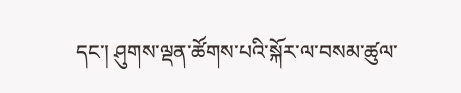དང་། ཤུགས་ལྡན་ཚོགས་པའི་སྐོར་ལ་བསམ་ཚུལ་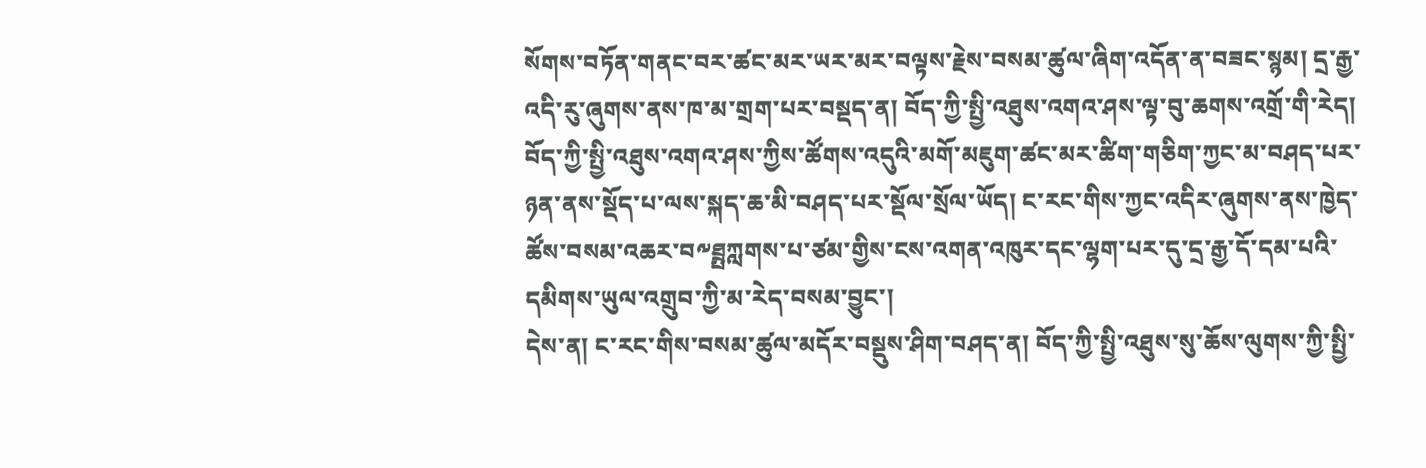སོགས་བཏོན་གནང་བར་ཚང་མར་ཡར་མར་བལྟས་རྗེས་བསམ་ཚུལ་ཞིག་འདོན་ན་བཟང་སྙམ། དྲ་རྒྱ་འདི་རུ་ཞུགས་ནས་ཁ་མ་གྲག་པར་བསྡད་ན། བོད་ཀྱི་སྤྱི་འཐུས་འགའ་ཤས་ལྟ་བུ་ཆགས་འགྲོ་གི་རེད། བོད་ཀྱི་སྤྱི་འཐུས་འགའ་ཤས་ཀྱིས་ཚོགས་འདུའི་མགོ་མཇུག་ཚང་མར་ཚིག་གཅིག་ཀྱང་མ་བཤད་པར་ཉན་ནས་སྡོད་པ་ལས་སྐད་ཆ་མི་བཤད་པར་སྡོལ་སྲོལ་ཡོད། ང་རང་གིས་ཀྱང་འདིར་ཞུགས་ནས་ཁྱེད་ཚོས་བསམ་འཆར་བ༸ཐྲྤཀླགས་པ་ཙམ་གྱིས་ངས་འགན་འཁུར་དང་ལྷག་པར་དུ་དྲ་རྒྱ་དོ་དམ་པའི་དམིགས་ཡུལ་འགྲུབ་ཀྱི་མ་རེད་བསམ་བྱུང་།
དེས་ན། ང་རང་གིས་བསམ་ཚུལ་མདོར་བསྡུས་ཤིག་བཤད་ན། བོད་ཀྱི་སྤྱི་འཐུས་སུ་ཆོས་ལུགས་ཀྱི་སྤྱི་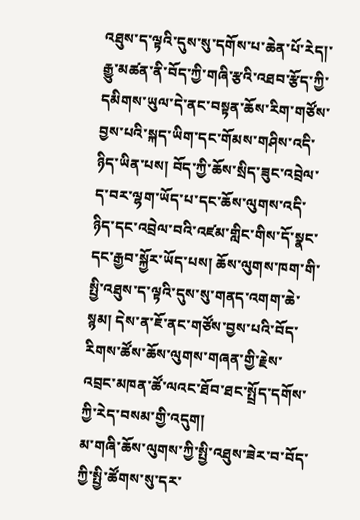འཐུས་ད་ལྟའི་དུས་སུ་དགོས་པ་ཆེན་པོ་རེད།་ རྒྱུ་མཚན་ནི་བོད་ཀྱི་གཞི་རྩའི་འཐབ་རྩོད་ཀྱི་དམིགས་ཡུལ་དེ་ནང་བསྟན་ཆོས་རིག་གཙོས་བྱས་པའི་སྐད་ཡིག་དང་གོམས་གཤིས་འདི་ཉིད་ཡིན་པས། བོད་ཀྱི་ཆོས་སྲིད་ཟུང་འབྲེལ་ད་བར་ལྷག་ཡོད་པ་དང་ཆོས་ལུགས་འདི་ཉིད་དང་འབྲེལ་བའི་འཛམ་གླིང་གིས་དོ་སྣང་དང་རྒྱབ་སྐྱོར་ཡོད་པས། ཆོས་ལུགས་ཁག་གི་སྤྱི་འཐུས་ད་ལྟའི་དུས་སུ་གནད་འགག་ཆེ་སྙམ། དེས་ན་ཇོ་ནང་གཙོས་བྱས་པའི་བོད་རིགས་ཚོས་ཆོས་ལུགས་གཞན་གྱི་རྗེས་འབྲང་མཁན་ཚོ་ལའང་ཐོབ་ཐང་སྤྲོད་དགོས་ཀྱི་རེད་བསམ་གྱི་འདུག།
མ་གཞི་ཆོས་ལུགས་ཀྱི་སྤྱི་འཐུས་ཟེར་བ་བོད་ཀྱི་སྤྱི་ཚོགས་སུ་དར་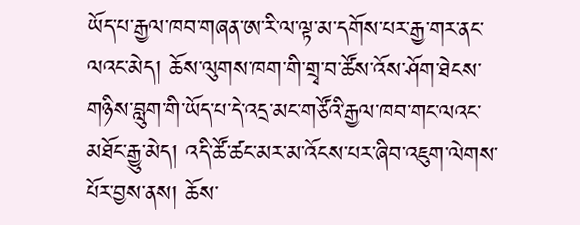ཡོད་པ་རྒྱལ་ཁབ་གཞན་ཨ་རི་ལ་ལྟ་མ་དགོས་པར་རྒྱ་གར་ནང་ལའང་མེད། ཆོས་ལུགས་ཁག་གི་གྲྭ་བ་ཚོས་འོས་ཤོག་ཐེངས་གཉིས་བླུག་གི་ཡོད་པ་དེ་འདྲ་མང་གཙོའི་རྒྱལ་ཁབ་གང་ལའང་མཐོང་རྒྱུ་མེད། འདི་ཚོ་ཚང་མར་མ་འོངས་པར་ཞིབ་འཇུག་ལེགས་པོར་བྱས་ནས། ཆོས་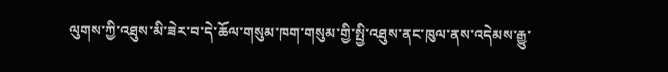ལུགས་ཀྱི་འཐུས་མི་ཟེར་བ་དེ་ཆོལ་གསུམ་ཁག་གསུམ་གྱི་སྤྱི་འཐུས་ནང་ཁུལ་ནས་འདེམས་རྒྱུ་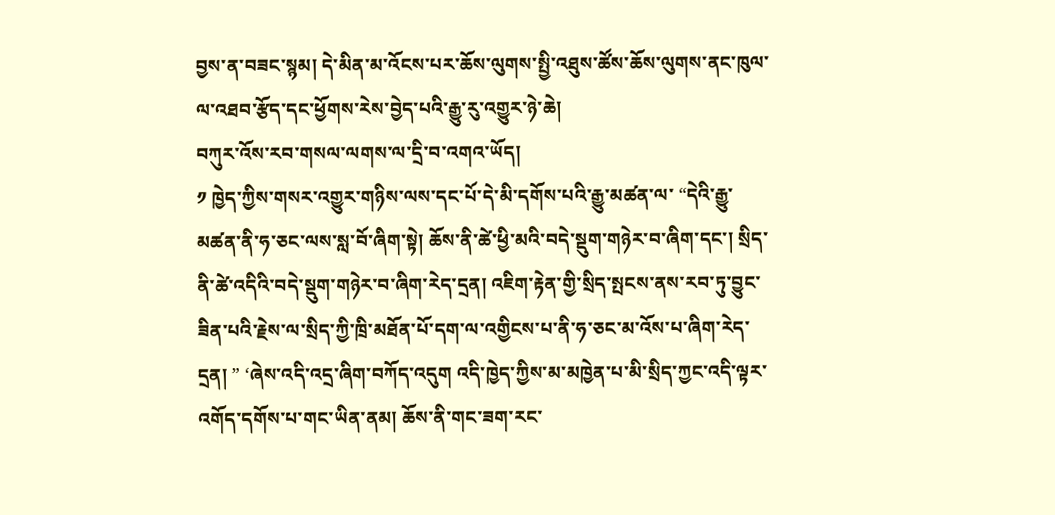བྱས་ན་བཟང་སྙམ། དེ་མིན་མ་འོངས་པར་ཆོས་ལུགས་སྤྱི་འཐུས་ཚོས་ཆོས་ལུགས་ནང་ཁུལ་ལ་འཐབ་རྩོད་དང་ཕྱོགས་རེས་བྱེད་པའི་རྒྱུ་རུ་འགྱུར་ཉེ་ཆེ།
བཀུར་འོས་རབ་གསལ་ལགས་ལ་དྲི་བ་འགའ་ཡོད།
༡ ཁྱེད་ཀྱིས་གསར་འགྱུར་གཉིས་ལས་དང་པོ་དེ་མི་དགོས་པའི་རྒྱུ་མཚན་ལ་ “དེའི་རྒྱུ་མཚན་ནི་ཧ་ཅང་ལས་སླ་བོ་ཞིག་སྟེ། ཆོས་ནི་ཚེ་ཕྱི་མའི་བདེ་སྡུག་གཉེར་བ་ཞིག་དང་། སྲིད་ནི་ཚེ་འདིའི་བདེ་སྡུག་གཉེར་བ་ཞིག་རེད་དྲན། འཇིག་རྟེན་གྱི་སྲིད་སྤངས་ནས་རབ་ཏུ་བྱུང་ཟིན་པའི་རྗེས་ལ་སྲིད་ཀྱི་ཁྲི་མཐོན་པོ་དག་ལ་འགྱིངས་པ་ནི་ཧ་ཅང་མ་འོས་པ་ཞིག་རེད་དྲན། ” ‘ཞེས་འདི་འདྲ་ཞིག་བཀོད་འདུག འདི་ཁྱེད་ཀྱིས་མ་མཁྱེན་པ་མི་སྲིད་ཀྱང་འདི་ལྟར་འགོད་དགོས་པ་གང་ཡིན་ནམ། ཆོས་ནི་གང་ཟག་རང་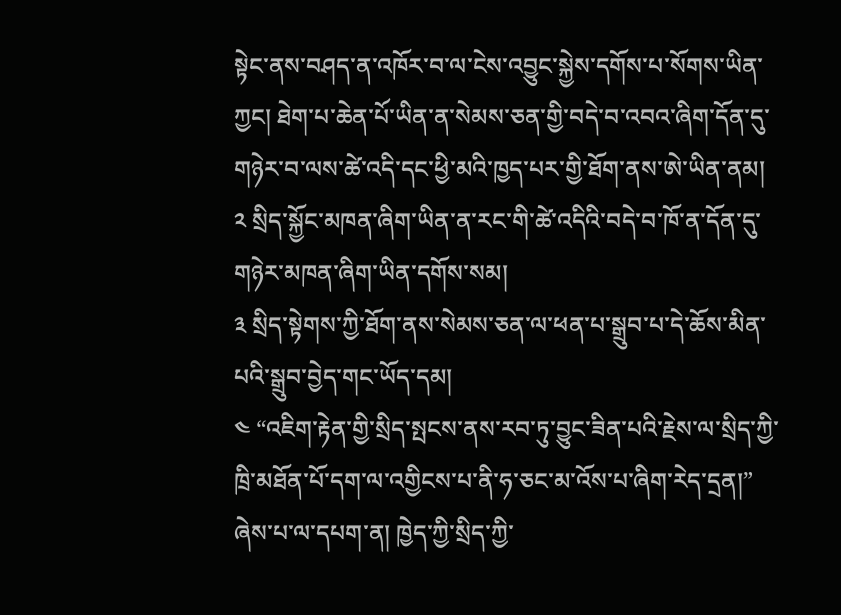སྟེང་ནས་བཤད་ན་འཁོར་བ་ལ་ངེས་འབྱུང་སྐྱེས་དགོས་པ་སོགས་ཡིན་ཀྱང། ཐེག་པ་ཆེན་པོ་ཡིན་ན་སེམས་ཅན་གྱི་བདེ་བ་འབའ་ཞིག་དོན་དུ་གཉེར་བ་ལས་ཚེ་འདི་དང་ཕྱི་མའི་ཁྱད་པར་གྱི་ཐོག་ནས་ཨེ་ཡིན་ནམ།
༢ སྲིད་སྐྱོང་མཁན་ཞིག་ཡིན་ན་རང་གི་ཚེ་འདིའི་བདེ་བ་ཁོ་ན་དོན་དུ་གཉེར་མཁན་ཞིག་ཡིན་དགོས་སམ།
༣ སྲིད་སྟེགས་ཀྱི་ཐོག་ནས་སེམས་ཅན་ལ་ཕན་པ་སྒྲུབ་པ་དེ་ཆོས་མིན་པའི་སྒྲུབ་བྱེད་གང་ཡོད་དམ།
༤ “འཇིག་རྟེན་གྱི་སྲིད་སྤངས་ནས་རབ་ཏུ་བྱུང་ཟིན་པའི་རྗེས་ལ་སྲིད་ཀྱི་ཁྲི་མཐོན་པོ་དག་ལ་འགྱིངས་པ་ནི་ཧ་ཅང་མ་འོས་པ་ཞིག་རེད་དྲན།” ཞེས་པ་ལ་དཔག་ན། ཁྱེད་ཀྱི་སྲིད་ཀྱི་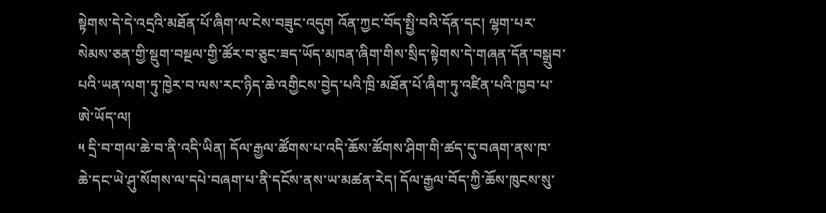སྟེགས་དེ་དེ་འདྲའི་མཐོན་པོ་ཞིག་ལ་ངེས་བཟུང་འདུག འོན་ཀྱང་བོད་སྤྱི་བའི་དོན་དང། ལྷག་པར་སེམས་ཅན་གྱི་སྡུག་བསྔལ་གྱི་ཚོར་བ་ཅུང་ཟད་ཡོད་མཁན་ཞིག་གིས་སྲིད་སྟེགས་དེ་གཞན་དོན་བསྒྲུབ་པའི་ཡན་ལག་ཏུ་ཁྱེར་བ་ལས་རང་ཉིད་ཆེ་འགྱིངས་བྱེད་པའི་ཁྲི་མཐོན་པོ་ཞིག་ཏུ་འཛིན་པའི་ཁྱབ་པ་ཨེ་ཡོད་ལ།
༥ དྲི་བ་གལ་ཆེ་བ་ནི་འདི་ཡིན། དོལ་རྒྱལ་ཚོགས་པ་འདི་ཆོས་ཚོགས་ཤིག་གི་ཚད་དུ་བཞག་ནས་ཁ་ཆེ་དང་ཡེ་ཤུ་སོགས་ལ་དཔེ་བཞག་པ་ནི་དངོས་ནས་ཡ་མཚན་རེད། དོལ་རྒྱལ་བོད་ཀྱི་ཆོས་ཁུངས་སུ་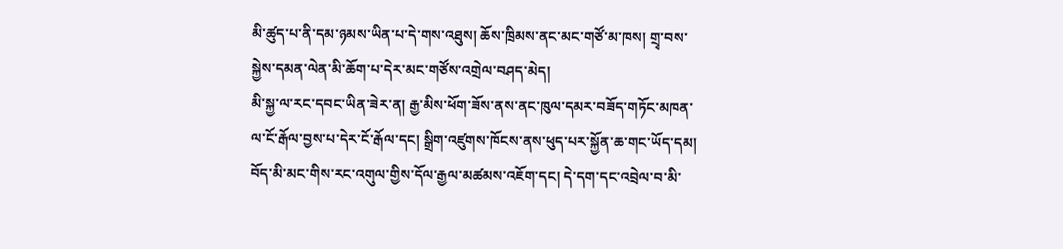མི་ཚུད་པ་ནི་དམ་ཉམས་ཡིན་པ་དེ་གས་འཐུས། ཆོས་ཁྲིམས་ནང་མང་གཙོ་མ་ཁས། གྲྭ་བས་སྐྱེས་དམན་ལེན་མི་ཆོག་པ་དེར་མང་གཙོས་འགྲེལ་བཤད་མེད།
མི་སྐྱ་ལ་རང་དབང་ཡིན་ཟེར་ན། རྒྱ་མིས་ཕོག་ཟོས་ནས་ནང་ཁུལ་དམར་བཟོད་གཏོང་མཁན་ལ་ངོ་རྒོལ་བྱས་པ་དེར་ངོ་རྒོལ་དང། སྒྲིག་འཛུགས་ཁོངས་ནས་ཕུད་པར་སྐྱོན་ཆ་གང་ཡོད་དམ། བོད་མི་མང་གིས་རང་འགུལ་གྱིས་དོལ་རྒྱལ་མཚམས་འཇོག་དང། དེ་དག་དང་འབྲེལ་བ་མི་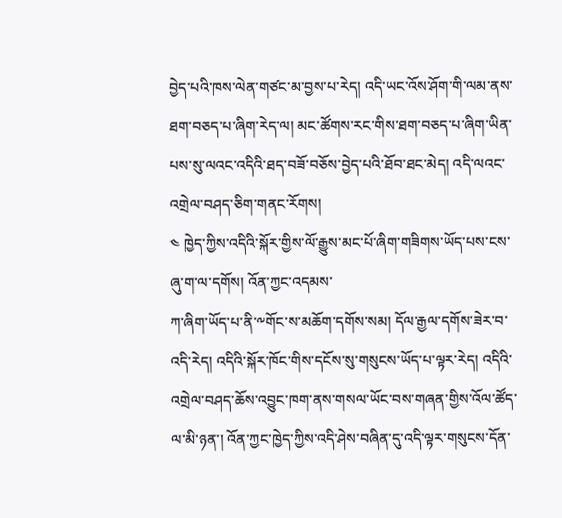བྱེད་པའི་ཁས་ལེན་གཙང་མ་བྱས་པ་རེད། འདི་ཡང་འོས་ཤོག་གི་ལམ་ནས་ཐག་བཅད་པ་ཞིག་རེད་ལ། མང་ཚོགས་རང་གིས་ཐག་བཅད་པ་ཞིག་ཡིན་པས་སུ་ལའང་འདིའི་ཐད་བཟོ་བཅོས་བྱེད་པའི་ཐོབ་ཐང་མེད། འདི་ལའང་འགྲེལ་བཤད་ཅིག་གནང་རོགས།
༤ ཁྱེད་ཀྱིས་འདིའི་སྐོར་གྱིས་ལོ་རྒྱུས་མང་པོ་ཞིག་གཟིགས་ཡོད་པས་ངས་ཞུ་ག་ལ་དགོས། འོན་ཀྱང་འདམས་
ཀ་ཞིག་ཡོད་པ་ནི་༸གོང་ས་མཆོག་དགོས་སམ། དོལ་རྒྱལ་དགོས་ཟེར་བ་འདི་རེད། འདིའི་སྐོར་ཁོང་གིས་དངོས་སུ་གསུངས་ཡོད་པ་ལྟར་རེད། འདིའི་འགྲེལ་བཤད་ཆོས་འབྱུང་ཁག་ནས་གསལ་ཡོང་བས་གཞན་གྱིས་འོལ་ཚོད་ལ་མི་ཉན་། འོན་ཀྱང་ཁྱེད་ཀྱིས་འདི་ཤེས་བཞིན་དུ་འདི་ལྟར་གསུངས་དོན་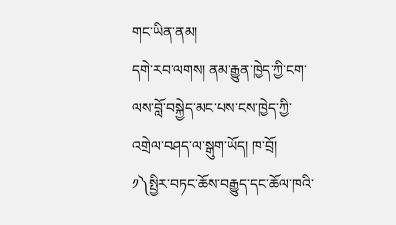གང་ཡིན་ནམ།
དགེ་རབ་ལགས། ནམ་རྒྱུན་ཁྱེད་ཀྱི་ངག་ལས་བློ་བསྐྱེད་མང་པས་ངས་ཁྱེད་ཀྱི་འགྲེལ་བཤད་ལ་སྒུག་ཡོད། ཁ་བྲོ།
༡༽སྤྱིར་བཏང་ཆོས་བརྒྱུད་དང་ཆོལ་ཁའི་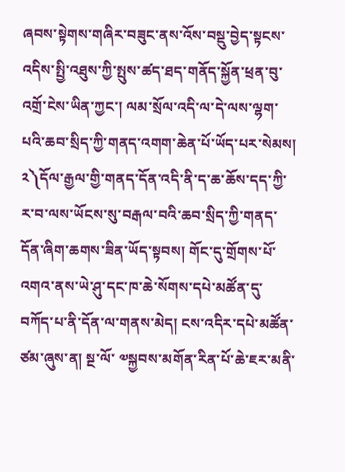ཞབས་སྟེགས་གཞིར་བཟུང་ནས་འོས་བསྡུ་བྱེད་སྟངས་འདིས་སྤྱི་འཐུས་ཀྱི་སྤུས་ཚད་ཐད་གནོད་སྐྱོན་ཕྲན་བུ་འགྲོ་ངེས་ཡིན་ཀྱང་། ལམ་སྲོལ་འདི་ལ་དེ་ལས་ལྷག་པའི་ཆབ་སྲིད་ཀྱི་གནད་འགག་ཆེན་པོ་ཡོད་པར་སེམས།
༢༽དོལ་རྒྱལ་གྱི་གནད་དོན་འདི་ནི་ད་ཆ་ཆོས་དད་ཀྱི་ར་བ་ལས་ཡོངས་སུ་བརྒལ་བའི་ཆབ་སྲིད་ཀྱི་གནད་དོན་ཞིག་ཆགས་ཟིན་ཡོད་སྟབས། གོང་དུ་གྲོགས་པོ་འགའ་ནས་ཡེ་ཤུ་དང་ཁ་ཆེ་སོགས་དཔེ་མཚོན་དུ་བཀོད་པ་ནི་དོན་ལ་གནས་མེད། ངས་འདིར་དཔེ་མཚོན་ཙམ་ཞུས་ན། སྔ་ལོ་ ༧སྐྱབས་མགོན་རིན་པོ་ཆེ་ཇར་མནི་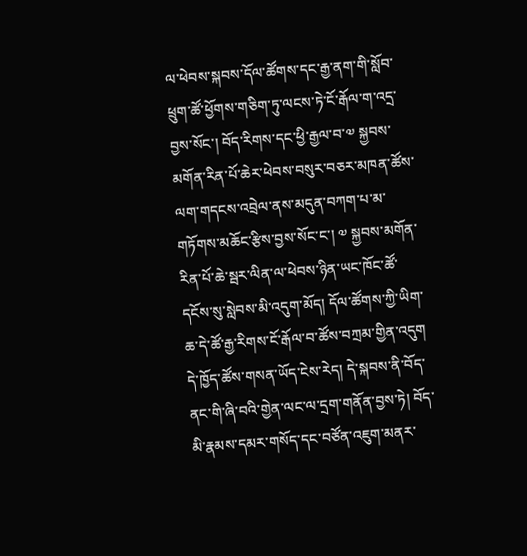ལ་ཕེབས་སྐབས་དོལ་ཚོགས་དང་རྒྱ་ནག་གི་སློབ་ཕྲུག་ཚོ་ཕྱོགས་གཅིག་ཏུ་ལངས་ཏེ་ངོ་རྒོལ་ག་འདྲ་བྱས་སོང་། བོད་རིགས་དང་ཕྱི་རྒྱལ་བ་༧ སྐྱབས་མགོན་རིན་པོ་ཆེར་ཕེབས་བསུར་བཅར་མཁན་ཚོས་ལག་གདངས་འབྲེལ་ནས་མདུན་བཀག་པ་མ་གཏོགས་མཆོང་རྩིས་བྱས་སོང་ང་། ༧ སྐྱབས་མགོན་རིན་པོ་ཆེ་སྦར་ལིན་ལ་ཕེབས་ཉིན་ཡང་ཁོང་ཚོ་དངོས་སུ་སླེབས་མི་འདུག་མོད། དོལ་ཚོགས་ཀྱི་ཡིག་ཆ་དེ་ཚོ་རྒྱ་རིགས་ངོ་རྒོལ་བ་ཚོས་བཀྲམ་གྱིན་འདུག དེ་ཁྱོད་ཚོས་གསན་ཡོད་ངེས་རེད། དེ་སྐབས་ནི་བོད་ནང་གི་ཞི་བའི་གྱེན་ལང་ལ་དྲག་གནོན་བྱས་ཏེ། བོད་མི་རྣམས་དམར་གསོད་དང་བཙོན་འཇུག་མནར་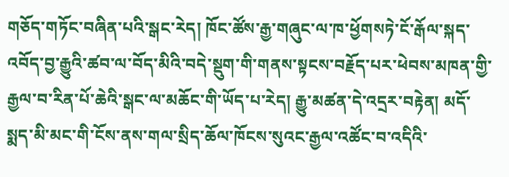གཅོད་གཏོང་བཞིན་པའི་སྒང་རེད། ཁོང་ཚོས་རྒྱ་གཞུང་ལ་ཁ་ཕྱོགསཏེ་ངོ་རྒོལ་སྐད་འབོད་བྱ་རྒྱུའི་ཚབ་ལ་བོད་མིའི་བདེ་སྡུག་གི་གནས་སྟངས་བརྗོད་པར་ཕེབས་མཁན་གྱི་རྒྱལ་བ་རིན་པོ་ཆེའི་སྒང་ལ་མཆོང་གི་ཡོད་པ་རེད། རྒྱུ་མཚན་དེ་འདྲར་བརྟེན། མདོ་སྨད་མི་མང་གི་ངོས་ནས་གལ་སྲིད་ཆོལ་ཁོངས་སུའང་རྒྱལ་འཚོང་བ་འདིའི་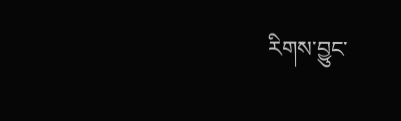རིགས་བྱུང་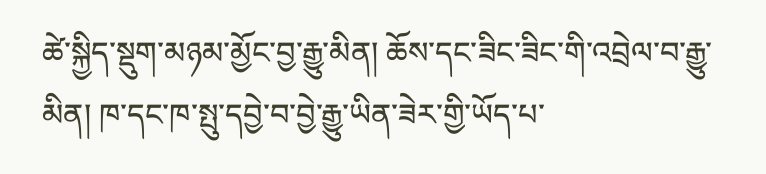ཚེ་སྐྱིད་སྡུག་མཉམ་མྱོང་བྱ་རྒྱུ་མིན། ཆོས་དང་ཟིང་ཟིང་གི་འབྲེལ་བ་རྒྱུ་མིན། ཁ་དང་ཁ་སྤུ་དབྱེ་བ་བྱེ་རྒྱུ་ཡིན་ཟེར་གྱི་ཡོད་པ་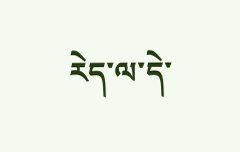རེད་ལ་དེ་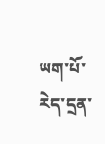ཡག་པོ་རེད་དྲན་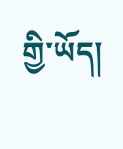གྱི་ཡོད།